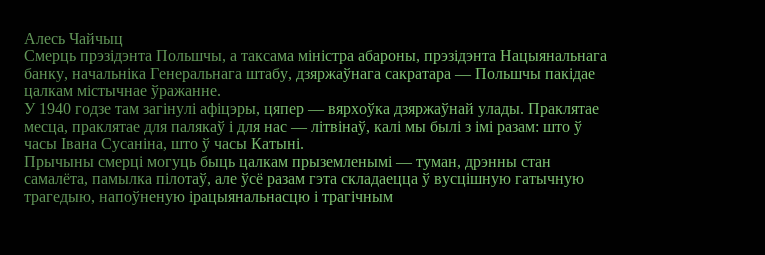Алесь Чайчыц
Смерць прэзідэнта Польшчы, а таксама міністра абароны, прэзідэнта Нацыянальнага банку, начальніка Генеральнага штабу, дзяржаўнага сакратара — Польшчы пакідае цалкам містычнае ўражанне.
У 1940 годзе там загінулі афіцэры, цяпер — вярхоўка дзяржаўнай улады. Праклятае месца, праклятае для палякаў і для нас — літвінаў, калі мы былі з імі разам: што ў часы Івана Сусаніна, што ў часы Катыні.
Прычыны смерці могуць быць цалкам прыземленымі — туман, дрэнны стан самалёта, памылка пілотаў, але ўсё разам гэта складаецца ў вусцішную гатычную трагедыю, напоўненую ірацыянальнасцю і трагічным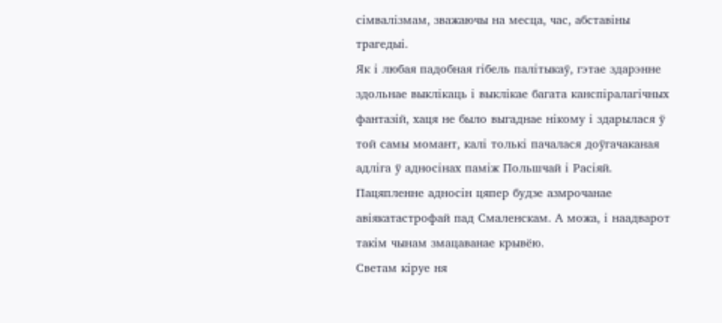сімвалізмам, зважаючы на месца, час, абставіны трагедыі.
Як і любая падобная гібель палітыкаў, гэтае здарэнне здольнае выклікаць і выклікае багата канспіралагічных фантазій, хаця не было выгаднае нікому і здарылася ў той самы момант, калі толькі пачалася доўгачаканая адліга ў адносінах паміж Польшчай і Расіяй. Пацяпленне адносін цяпер будзе азмрочанае авіякатастрофай пад Смаленскам. А можа, і наадварот такім чынам змацаванае крывёю.
Светам кіруе ня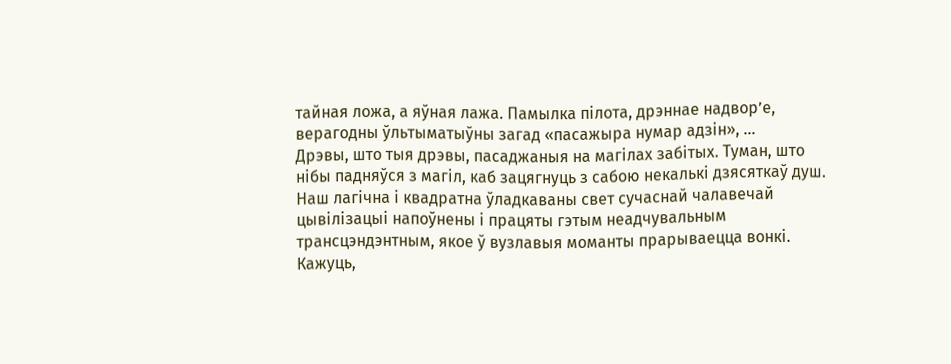тайная ложа, а яўная лажа. Памылка пілота, дрэннае надвор’е, верагодны ўльтыматыўны загад «пасажыра нумар адзін», …
Дрэвы, што тыя дрэвы, пасаджаныя на магілах забітых. Туман, што нібы падняўся з магіл, каб зацягнуць з сабою некалькі дзясяткаў душ. Наш лагічна і квадратна ўладкаваны свет сучаснай чалавечай цывілізацыі напоўнены і працяты гэтым неадчувальным трансцэндэнтным, якое ў вузлавыя моманты прарываецца вонкі.
Кажуць,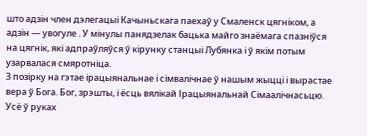што адзін член дэлегацыі Качыньскага паехаў у Смаленск цягніком, а адзін — увогуле . У мінулы панядзелак бацька майго знаёмага спазніўся на цягнік, які адпраўляўся ў кірунку станцыі Лубянка і ў якім потым узарвалася смяротніца.
З позірку на гэтае ірацыянальнае і сімвалічнае ў нашым жыцці і вырастае вера ў Бога. Бог, зрэшты, і ёсць вялікай Ірацыянальнай Сімаалічнасьцю. Усё ў руках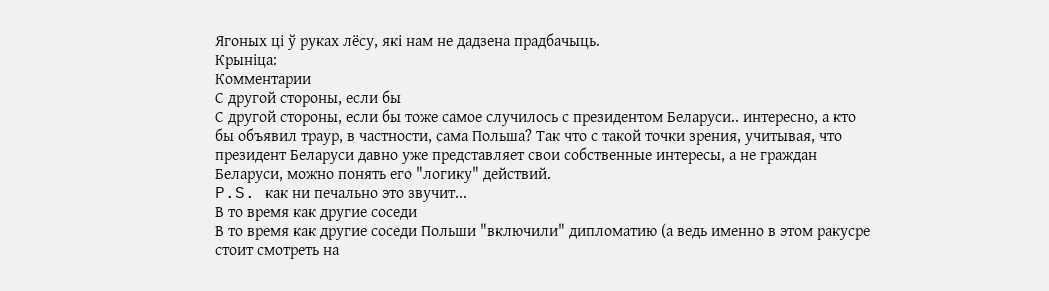Ягоных ці ў руках лёсу, які нам не дадзена прадбачыць.
Крыніца:
Комментарии
С другой стороны, если бы
С другой стороны, если бы тоже самое случилось с президентом Беларуси.. интересно, а кто бы объявил траур, в частности, сама Польша? Так что с такой точки зрения, учитывая, что президент Беларуси давно уже представляет свои собственные интересы, а не граждан Беларуси, можно понять его "логику" действий.
P.S. как ни печально это звучит...
В то время как другие соседи
В то время как другие соседи Польши "включили" дипломатию (а ведь именно в этом ракусре стоит смотреть на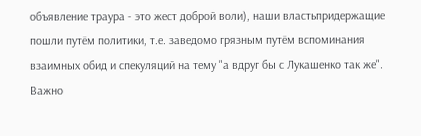объявление траура - это жест доброй воли), наши властьпридержащие пошли путём политики, т.е. заведомо грязным путём вспоминания взаимных обид и спекуляций на тему "а вдруг бы с Лукашенко так же". Важно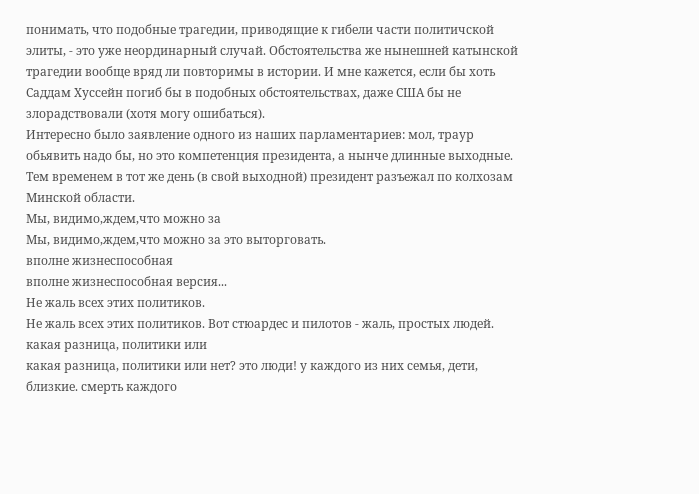понимать, что подобные трагедии, приводящие к гибели части политичской элиты, - это уже неординарный случай. Обстоятельства же нынешней катынской трагедии вообще вряд ли повторимы в истории. И мне кажется, если бы хоть Саддам Хуссейн погиб бы в подобных обстоятельствах, даже США бы не злорадствовали (хотя могу ошибаться).
Интересно было заявление одного из наших парламентариев: мол, траур обьявить надо бы, но это компетенция президента, а нынче длинные выходные. Тем временем в тот же день (в свой выходной) президент разъежал по колхозам Минской области.
Мы, видимо,ждем,что можно за
Мы, видимо,ждем,что можно за это выторговать.
вполне жизнеспособная
вполне жизнеспособная версия...
Не жаль всех этих политиков.
Не жаль всех этих политиков. Вот стюардес и пилотов - жаль, простых людей.
какая разница, политики или
какая разница, политики или нет? это люди! у каждого из них семья, дети, близкие. смерть каждого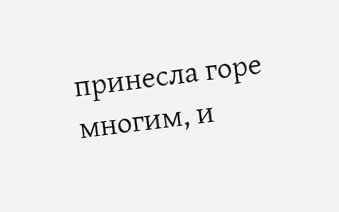принесла горе многим, и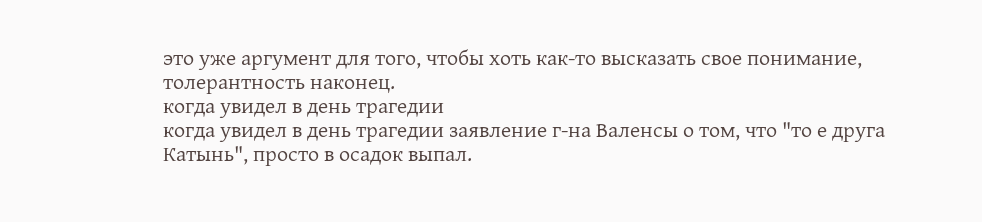это уже аргумент для того, чтобы хоть как-то высказать свое понимание, толерантность наконец.
когда увидел в день трагедии
когда увидел в день трагедии заявление г-на Валенсы о том, что "то е друга Катынь", просто в осадок выпал.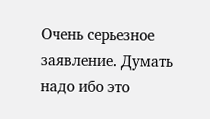Очень серьезное заявление. Думать надо ибо это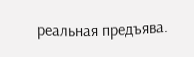реальная предъява.